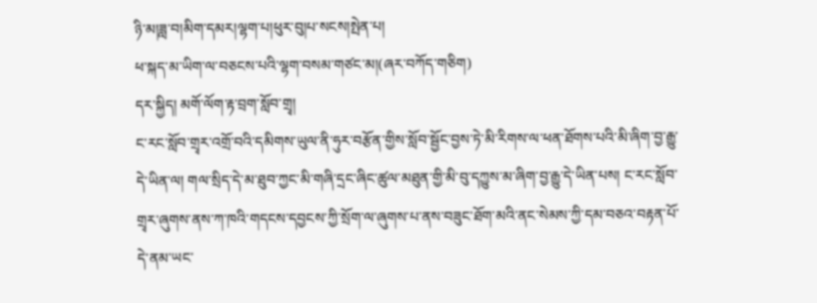ཉི་མ།ཟླ་བ།མིག་དམར།ལྷག་པ།ཕུར་བུ།པ་སངས།སྤེན་པ།
ཕ་སྐད་མ་ཡིག་ལ་བཅངས་པའི་ལྷག་བསམ་གཙང་མ།(ཞར་བཀོད་གཅིག)
དར་སྐྱིད། མགོ་ལོག་རྟ་བྲག་སློབ་གྲྭ།
ང་རང་སློབ་གྲྭར་འགྲོ་བའི་དམིགས་ཡུལ་ནི་ཧུར་བརྩོན་གྱིས་སློབ་སྦྱོང་བྱས་ཏེ་མི་རིགས་ལ་ཕན་ཐོགས་པའི་མི་ཞིག་བྱ་རྒྱུ་དེ་ཡིན་ལ། གལ་སྲིད་དེ་མ་ཐུབ་ཀྱང་མི་གཞི་དྲང་ཞིང་ཚུལ་མཐུན་གྱི་མི་བུ་དཀྱུས་མ་ཞིག་བྱ་རྒྱུ་དེ་ཡིན་པས། ང་རང་སློབ་གྲྭར་ཞུགས་ནས་ཀ་ཁའི་གདངས་དབྱངས་ཀྱི་སྲོག་ལ་ཞུགས་པ་ནས་བཟུང་ཐོག་མའི་ནང་སེམས་ཀྱི་དམ་བཅའ་བརྟན་པོ་དེ་ནམ་ཡང་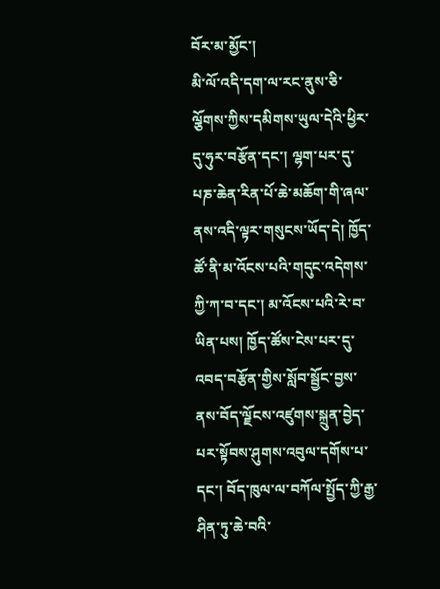བོར་མ་མྱོང་།
མི་ལོ་འདི་དག་ལ་རང་ནུས་ཅི་ལྕོགས་ཀྱིས་དམིགས་ཡུལ་དེའི་ཕྱིར་དུ་ཧུར་བརྩོན་དང་། ལྷག་པར་དུ་པཎ་ཆེན་རིན་པོ་ཆེ་མཆོག་གི་ཞལ་ནས་འདི་ལྟར་གསུངས་ཡོད་དེ། ཁྱོད་ཚོ་ནི་མ་འོངས་པའི་གདུང་འདེགས་ཀྱི་ཀ་བ་དང་། མ་འོངས་པའི་རེ་བ་ཡིན་པས། ཁྱོད་ཚོས་ངེས་པར་དུ་འབད་བརྩོན་གྱིས་སློབ་སྦྱོང་བྱས་ནས་བོད་ལྗོངས་འཛུགས་སྐྲུན་བྱེད་པར་སྟོབས་ཤུགས་འབུལ་དགོས་པ་དང་། བོད་ཁུལ་ལ་བཀོལ་སྤྱོད་ཀྱི་རྒྱ་ཤིན་ཏུ་ཆེ་བའི་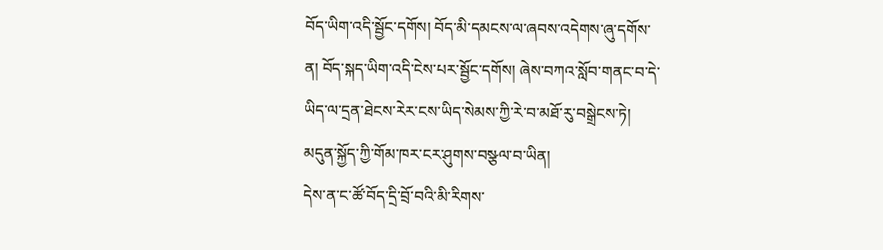བོད་ཡིག་འདི་སྦྱོང་དགོས། བོད་མི་དམངས་ལ་ཞབས་འདེགས་ཞུ་དགོས་ན། བོད་སྐད་ཡིག་འདི་ངེས་པར་སྦྱོང་དགོས། ཞེས་བཀའ་སློབ་གནང་བ་དེ་ཡིད་ལ་དྲན་ཐེངས་རེར་ངས་ཡིད་སེམས་ཀྱི་རེ་བ་མཐོ་རུ་བསྒྲེངས་ཏེ། མདུན་སྐྱོད་ཀྱི་གོམ་ཁར་ངར་ཤུགས་བསྩལ་བ་ཡིན།
དེས་ན་ང་ཚོ་བོད་དྲི་བྲོ་བའི་མི་རིགས་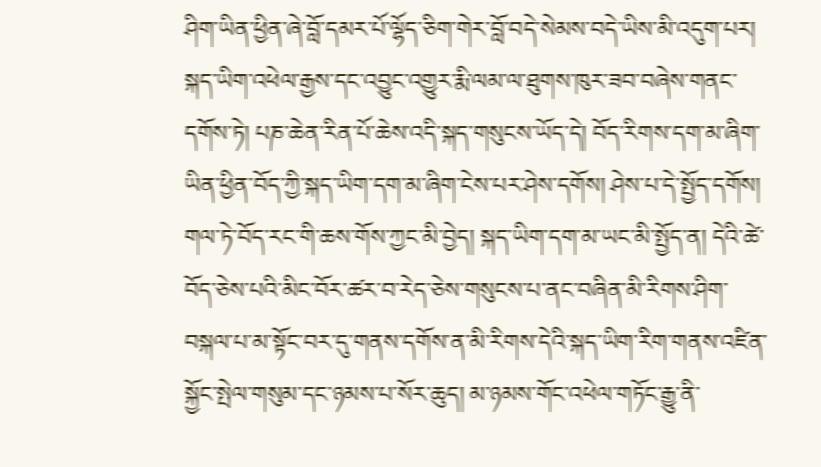ཤིག་ཡིན་ཕྱིན་ཞེ་བློ་དམར་པོ་ལྷོད་ཅིག་གེར་བློ་བདེ་སེམས་བདེ་ཡིས་མི་འདུག་པར། སྐད་ཡིག་འཕེལ་རྒྱས་དང་འབྱུང་འགྱུར་རྨི་ལམ་ལ་ཐུགས་ཁུར་ཟབ་བཞེས་གནང་དགོས་ཏེ། པཎ་ཆེན་རིན་པོ་ཆེས་འདི་སྐད་གསུངས་ཡོད་དེ། བོད་རིགས་དག་མ་ཞིག་ཡིན་ཕྱིན་བོད་ཀྱི་སྐད་ཡིག་དག་མ་ཞིག་ངེས་པར་ཤེས་དགོས། ཤེས་པ་དེ་སྤྱོད་དགོས། གལ་ཏེ་བོད་རང་གི་ཆས་གོས་ཀྱང་མི་བྱེད། སྐད་ཡིག་དག་མ་ཡང་མི་སྤྱོད་ན། དེའི་ཚེ་བོད་ཅེས་པའི་མིང་བོར་ཚར་བ་རེད་ཅེས་གསུངས་པ་ནང་བཞིན་མི་རིགས་ཤིག་བསྐལ་པ་མ་སྟོང་བར་དུ་གནས་དགོས་ན་མི་རིགས་དེའི་སྐད་ཡིག་རིག་གནས་འཛིན་སྐྱོང་སྤེལ་གསུམ་དང་ཉམས་པ་སོར་ཆུད། མ་ཉམས་གོང་འཕེལ་གཏོང་རྒྱུ་ནི་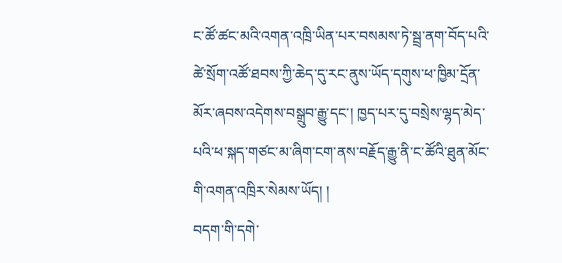ང་ཚོ་ཚང་མའི་འགན་འཁྲི་ཡིན་པར་བསམས་ཏེ་སྦྲ་ནག་བོད་པའི་ཚེ་སྲོག་འཚོ་ཐབས་ཀྱི་ཆེད་དུ་རང་ནུས་ཡོད་དགུས་ཕ་ཁྱིམ་དྲོན་མོར་ཞབས་འདེགས་བསྒྲུབ་རྒྱུ་དང་། ཁྱད་པར་དུ་བསྲེས་ལྷད་མེད་པའི་ཕ་སྐད་གཙང་མ་ཞིག་ངག་ནས་བརྗོད་རྒྱུ་ནི་ང་ཚོའི་ཐུན་མོང་གི་འགན་འཁྲིར་སེམས་ཡོད། །
བདག་གི་དགེ་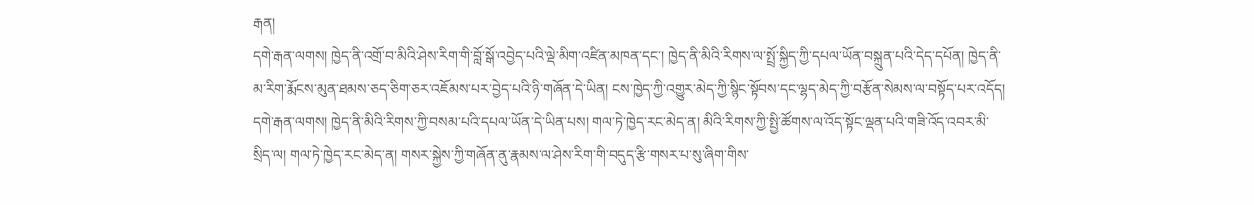རྒན།
དགེ་རྒན་ལགས། ཁྱེད་ནི་འགྲོ་བ་མིའི་ཤེས་རིག་གི་བློ་སྒོ་འབྱེད་པའི་ལྡེ་མིག་འཛིན་མཁན་དང་། ཁྱེད་ནི་མིའི་རིགས་ལ་སྤྲོ་སྐྱིད་ཀྱི་དཔལ་ཡོན་བསྐྲུན་པའི་དེད་དཔོན། ཁྱེད་ནི་མ་རིག་རྨོངས་མུན་ཐམས་ཅད་ཅིག་ཅར་འཇོམས་པར་བྱེད་པའི་ཉི་གཞོན་དེ་ཡིན། ངས་ཁྱེད་ཀྱི་འགྱུར་མེད་ཀྱི་སྙིང་སྟོབས་དང་ལྷད་མེད་ཀྱི་བརྩོན་སེམས་ལ་བསྟོད་པར་འདོད།
དགེ་རྒན་ལགས། ཁྱེད་ནི་མིའི་རིགས་ཀྱི་བསམ་པའི་དཔལ་ཡོན་དེ་ཡིན་པས། གལ་ཏེ་ཁྱེད་རང་མེད་ན། མིའི་རིགས་ཀྱི་སྤྱི་ཚོགས་ལ་འོད་སྟོང་ལྡན་པའི་གཟི་འོད་འབར་མི་སྲིད་ལ། གལ་ཏེ་ཁྱེད་རང་མེད་ན། གསར་སྐྱེས་ཀྱི་གཞོན་ནུ་རྣམས་ལ་ཤེས་རིག་གི་བདུད་རྩི་གསར་པ་སུ་ཞིག་གིས་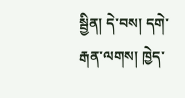སྦྱིན། དེ་བས། དགེ་རྒན་ལགས། ཁྱེད་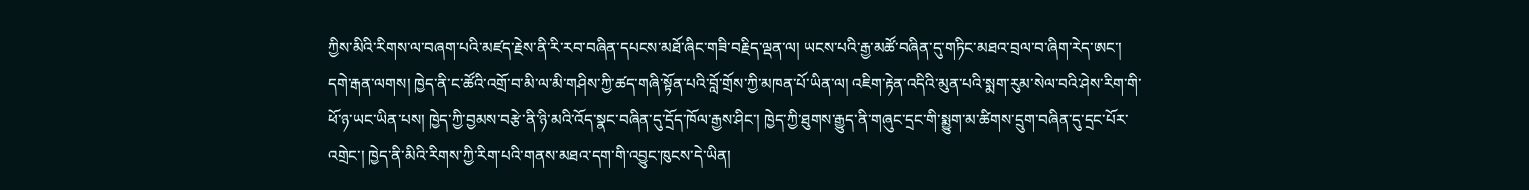ཀྱིས་མིའི་རིགས་ལ་བཞག་པའི་མཛད་རྗེས་ནི་རི་རབ་བཞིན་དཔངས་མཐོ་ཞིང་གཟི་བརྗིད་ལྡན་ལ། ཡངས་པའི་རྒྱ་མཚོ་བཞིན་དུ་གཏིང་མཐའ་བྲལ་བ་ཞིག་རེད་ཨང་།
དགེ་རྒན་ལགས། ཁྱེད་ནི་ང་ཚོའི་འགྲོ་བ་མི་ལ་མི་གཤིས་ཀྱི་ཚད་གཞི་སྟོན་པའི་བློ་གྲོས་ཀྱི་མཁན་པོ་ཡིན་ལ། འཇིག་རྟེན་འདིའི་མུན་པའི་སྨག་རུམ་སེལ་བའི་ཤེས་རིག་གི་ཕོ་ཉ་ཡང་ཡིན་པས། ཁྱེད་ཀྱི་བྱམས་བརྩེ་ནི་ཉི་མའི་འོད་སྣང་བཞིན་དུ་དྲོད་ཁོལ་རྒྱས་ཤིང་། ཁྱེད་ཀྱི་ཐུགས་རྒྱུད་ནི་གཞུང་དྲང་གི་སྨྱུག་མ་ཚིགས་དྲུག་བཞིན་དུ་དྲང་པོར་འགྲེང་། ཁྱེད་ནི་མིའི་རིགས་ཀྱི་རིག་པའི་གནས་མཐའ་དག་གི་འབྱུང་ཁུངས་དེ་ཡིན།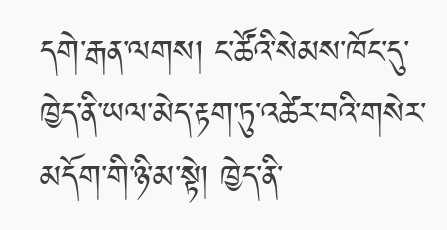དགེ་རྒན་ལགས། ང་ཚོའི་སེམས་ཁོང་དུ་ཁྱེད་ནི་ཡལ་མེད་རྟག་ཏུ་འཚེར་བའི་གསེར་མདོག་གི་ཉི་མ་སྟེ། ཁྱེད་ནི་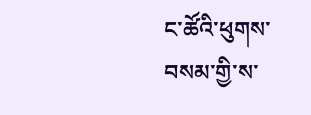ང་ཚོའི་ཕུགས་བསམ་གྱི་ས་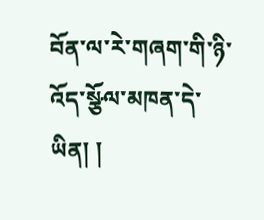བོན་ལ་རེ་གཞག་གི་ཉི་འོད་སྩོལ་མཁན་དེ་ཡིན། །